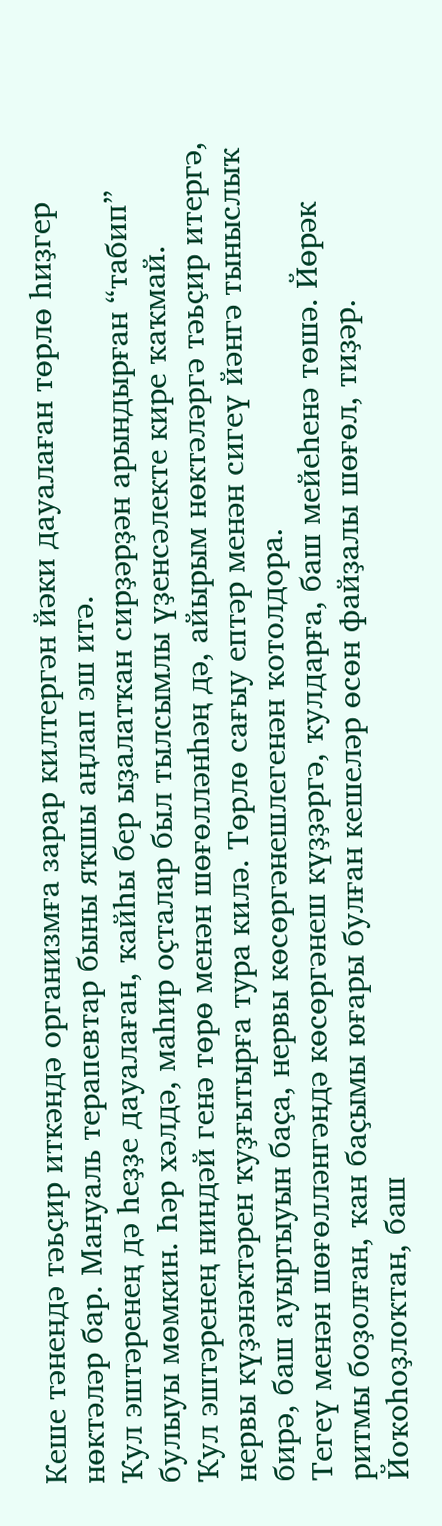Кеше тәнендә тәьҫир иткәндә организмға зарар килтергән йәки дауалаған төрлө һиҙгер нөктәләр бар. Мануаль терапевтар быны яҡшы аңлап эш итә.
Ҡул эштәренең дә һеҙҙе дауалаған, ҡайһы бер ыҙалатҡан сирҙәрҙән арындырған “табип” булыуы мөмкин. Һәр хәлдә, маһир оҫталар был тылсымлы үҙенсәлекте кире ҡаҡмай.
Ҡул эштәренең ниндәй генә төрө менән шөғөлләнһәң дә, айырым нөктәләргә тәьҫир итергә, нервы күҙәнәктәрен ҡуҙғытырға тура килә. Төрлө сағыу ептәр менән сигеү йәнгә тыныслыҡ бирә, баш ауыртыуын баҫа, нервы көсөргәнешлегенән ҡотолдора.
Тегеү менән шөғөлләнгәндә көсөргәнеш күҙҙәргә, ҡулдарға, баш мейеһенә төшә. Йөрәк ритмы боҙолған, ҡан баҫымы юғары булған кешеләр өсөн файҙалы шөғөл, тиҙәр. Йоҡоһоҙлоҡтан, баш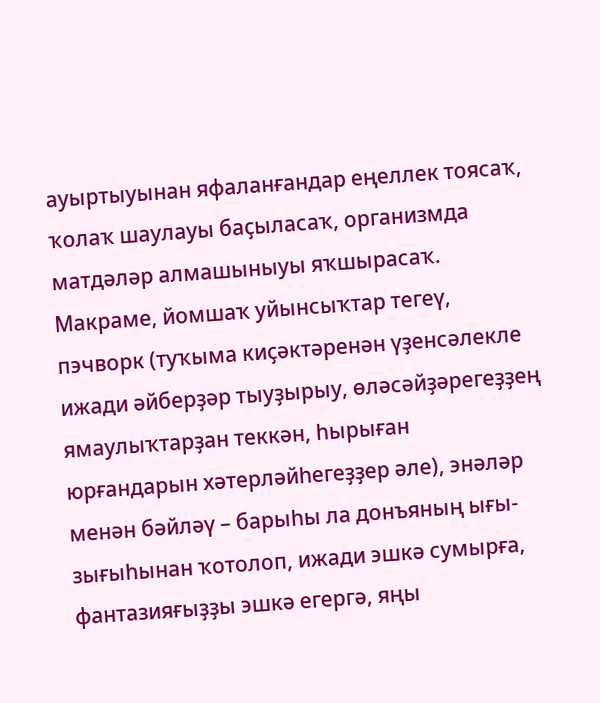ауыртыуынан яфаланғандар еңеллек тоясаҡ, ҡолаҡ шаулауы баҫыласаҡ, организмда матдәләр алмашыныуы яҡшырасаҡ. Макраме, йомшаҡ уйынсыҡтар тегеү, пэчворк (туҡыма киҫәктәренән үҙенсәлекле ижади әйберҙәр тыуҙырыу, өләсәйҙәрегеҙҙең ямаулыҡтарҙан теккән, һырыған юрғандарын хәтерләйһегеҙҙер әле), энәләр менән бәйләү – барыһы ла донъяның ығы-зығыһынан ҡотолоп, ижади эшкә сумырға, фантазияғыҙҙы эшкә егергә, яңы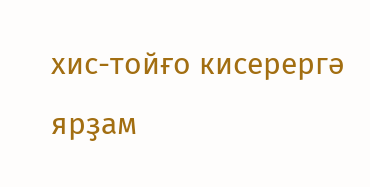хис-тойғо кисерергә ярҙам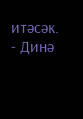итәсәк.
- Динә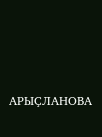АРЫҪЛАНОВА